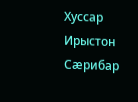Хуссар Ирыстон
Сæрибар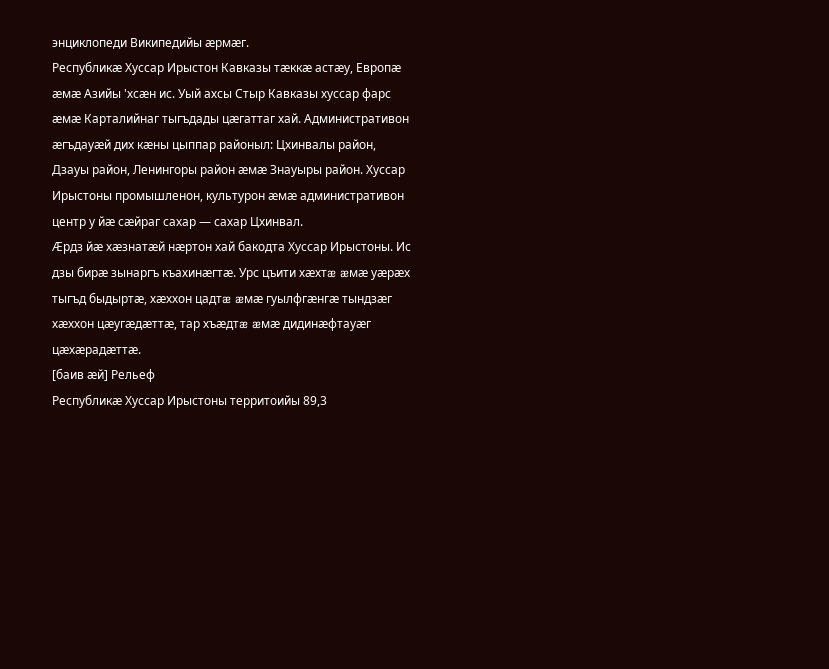энциклопеди Википедийы æрмæг.
Республикæ Хуссар Ирыстон Кавказы тæккæ астæу, Европæ æмæ Азийы 'хсæн ис. Уый ахсы Стыр Кавказы хуссар фарс æмæ Карталийнаг тыгъдады цæгаттаг хай. Административон æгъдауæй дих кæны цыппар районыл: Цхинвалы район, Дзауы район, Ленингоры район æмæ Знауыры район. Хуссар Ирыстоны промышленон, культурон æмæ административон центр у йæ сæйраг сахар — сахар Цхинвал.
Æрдз йæ хæзнатæй нæртон хай бакодта Хуссар Ирыстоны. Ис дзы бирæ зынаргъ къахинæгтæ. Урс цъити хæхтæ æмæ уæрæх тыгъд быдыртæ, хæххон цадтæ æмæ гуылфгæнгæ тындзæг хæххон цæугæдæттæ, тар хъæдтæ æмæ дидинæфтауæг цæхæрадæттæ.
[баив æй] Рельеф
Республикæ Хуссар Ирыстоны территоийы 89,3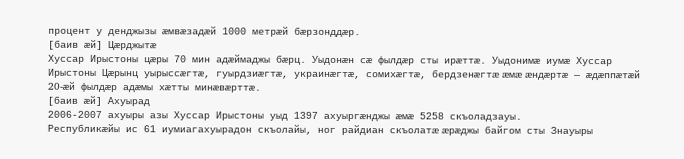процент у денджызы æмвæзадæй 1000 метрæй бæрзонддæр.
[баив æй] Цæрджытæ
Хуссар Ирыстоны цæры 70 мин адæймаджы бæрц. Уыдонæн сæ фылдæр сты ирæттæ. Уыдонимæ иумæ Хуссар Ирыстоны Цæрынц уырыссæгтæ, гуырдзиæгтæ, украинæгтæ, сомихæгтæ, бердзенæгтæ æмæ æндæртæ — æдæппæтæй 20-æй фылдæр адæмы хæтты минæвæрттæ.
[баив æй] Ахуырад
2006-2007 ахуыры азы Хуссар Ирыстоны уыд 1397 ахуыргæнджы æмæ 5258 скъоладзауы.
Республикæйы ис 61 иумиагахуырадон скъолайы, ног райдиан скъолатæ æрæджы байгом сты Знауыры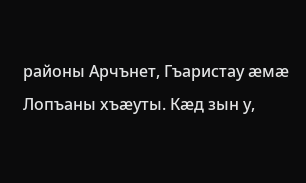районы Арчънет, Гъаристау æмæ Лопъаны хъæуты. Кæд зын у,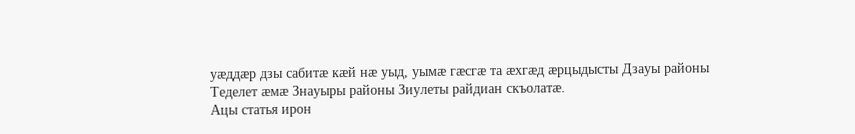уæддæр дзы сабитæ кæй нæ уыд, уымæ гæсгæ та æхгæд æрцыдысты Дзауы районы Теделет æмæ Знауыры районы Зиулеты райдиан скъолатæ.
Ацы статья ирон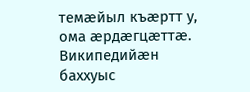темæйыл къæртт у, ома æрдæгцæттæ. Википедийæн баххуыс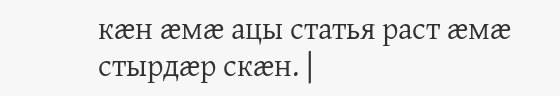кæн æмæ ацы статья раст æмæ стырдæр скæн. |